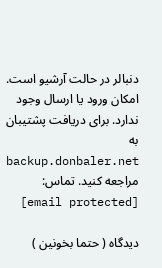دنبالر در حالت آرشیو است. امکان ورود یا ارسال وجود ندارد. برای دریافت پشتیبان به backup.donbaler.net مراجعه کنید. تماس: [email protected]

دیدگاه ( حتما بخونین )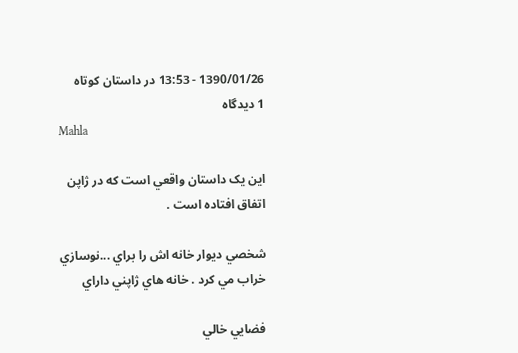1390/01/26 - 13:53 در داستان کوتاه
1 ديدگاه
Mahla

اين يک داستان واقعي است که در ژاپن اتفاق افتاده است .

شخصي ديوار خانه اش را براي ...نوسازي خراب مي کرد . خانه هاي ژاپني داراي

فضايي خالي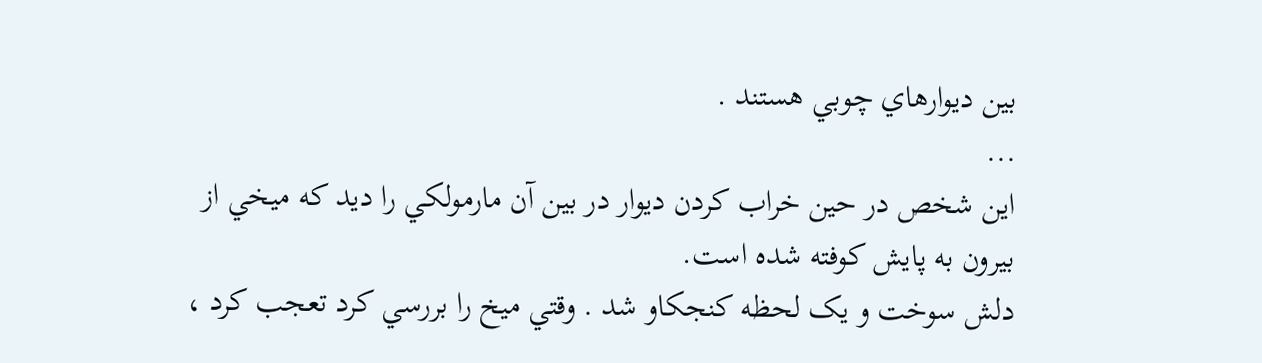بين ديوارهاي چوبي هستند .
...
اين شخص در حين خراب کردن ديوار در بين آن مارمولکي را ديد که ميخي از
بيرون به پايش کوفته شده است.
دلش سوخت و يک لحظه کنجکاو شد . وقتي ميخ را بررسي کرد تعجب کرد ،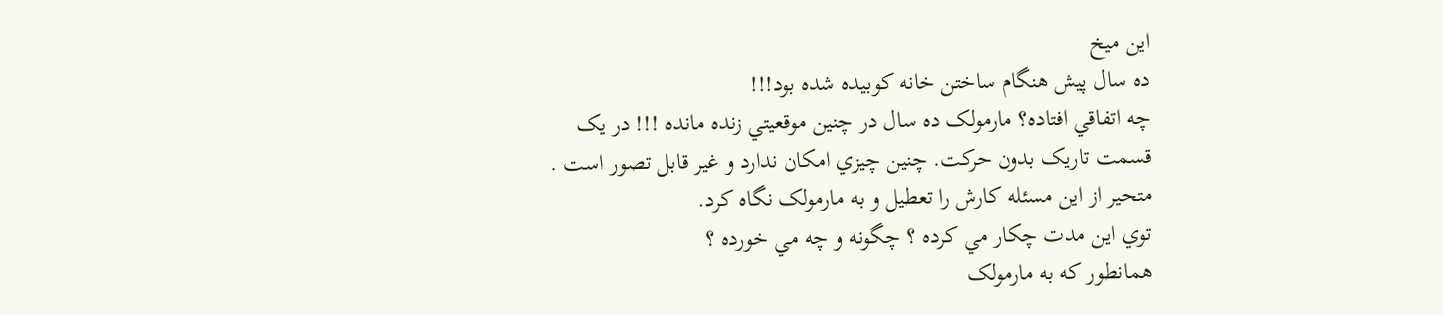اين ميخ
ده سال پيش هنگام ساختن خانه کوبيده شده بود!!!
چه اتفاقي افتاده؟ مارمولک ده سال در چنين موقعيتي زنده مانده !!! در يک
قسمت تاريک بدون حرکت. چنين چيزي امکان ندارد و غير قابل تصور است .
متحير از اين مسئله کارش را تعطيل و به مارمولک نگاه کرد.
توي اين مدت چکار مي کرده ؟ چگونه و چه مي خورده ؟
همانطور که به مارمولک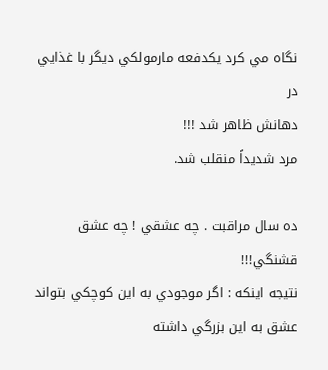نگاه مي کرد يکدفعه مارمولکي ديگر با غذايي در
دهانش ظاهر شد !!!
مرد شديداً منقلب شد.

ده سال مراقبت . چه عشقي ! چه عشق قشنگي!!!
نتيجه اينكه : اگر موجودي به اين کوچکي بتواند عشق به اين بزرگي داشته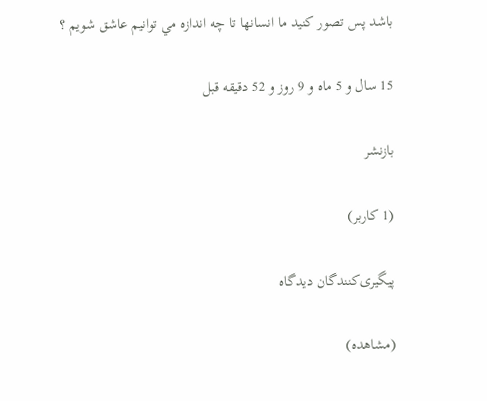باشد پس تصور کنيد ما انسانها تا چه اندازه مي توانيم عاشق شويم ؟

15 سال و 5 ماه و 9 روز و 52 دقيقه قبل

بازنشر

(1 کاربر)

پیگیری‌کنندگان دیدگاه

(مشاهده)